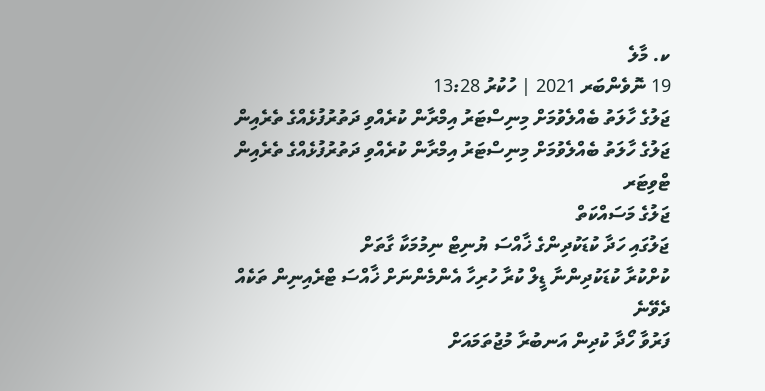ކ. މާލެ
19 ނޮވެންބަރ 2021 | ހުކުރު 13:28
ޖަލުގެ ހާލަތު ބެއްލެވުމަށް މިނިސްޓަރު އިމްރާން ކުރެއްވި ދަތުރުފުޅެއްގެ ތެރެއިން
ޖަލުގެ ހާލަތު ބެއްލެވުމަށް މިނިސްޓަރު އިމްރާން ކުރެއްވި ދަތުރުފުޅެއްގެ ތެރެއިން
ޓްވިޓަރ
ޖަލުގެ މަސައްކަތް
ޖަލުގައި ހަދާ ކުޑަކުދިންގެ ޚާއްސަ ޔުނިޓް ނިމުމަކާ ގާތަށް
ކުށްކުރާ ކުޑަކުދިންނާ ޑީލް ކުރާ ހުރިހާ އެންމެންނަށް ޚާއްސަ ޓްރެއިނިން ތަކެއް ދެވޭނެ
ފަރުވާ ހޯދާ ކުދިން އަނބުރާ މުޖުތަމައަށް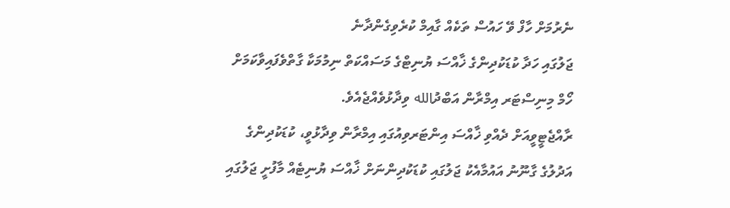ނެރުމަށް ހާފް ވޭ ހައުސް ތަކެއް ގާއިމް ކުރެވިގެންދާނެ
ޖަލުގައި ހަދާ ކުޑަކުދިންގެ ޚާއްސަ ޔުނިޓްގެ މަސައްކަތް ނިމުމަކާ ގާތްވެފައިވާކަމަށް ހޯމް މިނިސްޓަރ އިމްރާން އަބްދުالله ވިދާޅުވެއްޖެއެވެ.
ރާއްޖެޓީވީއަށް ދެއްވި ޚާއްސަ އިންޓަރވިއުގައި އިމްރާން ވިދާޅުވީ، ކުޑަކުދިންގެ އަދުލުގެ ގާނޫނު އައުމާއެކު ޖަލުގައި ކުޑަކުދިންނަށް ޚާއްސަ ޔުނިޓެއް މާފުށީ ޖަލުގައި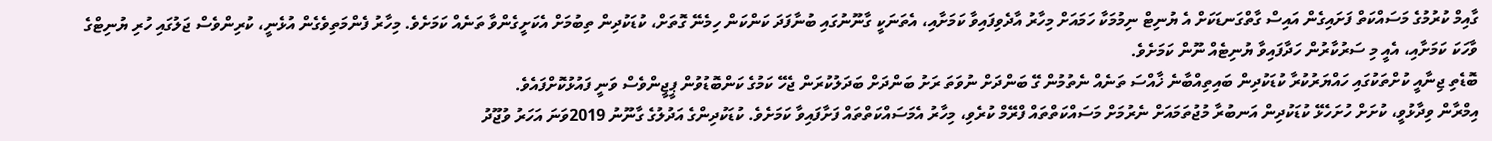ގާއިމް ކުރުމުގެ މަސައްކަތް ފަށައިގެން އައިސް ގާތްގަނޑަކަށް އެ ޔުނިޓް ނިމުމަކާ ހަމައަށް މިހާރު އާދެވިފައިވާ ކަމަށާއި، އެތަނަކީ ގާނޫނުގައި ބުނާފަދަ ކަންކަން ހިމެނޭ ގޮތަށް، ކުޑަކުދިން ތިބުމަށް އެކަށީގެންވާ ތަނެއް ކަމަށެވެ. މިހާރު ފެންމަތިވެގެން އުޅެނީ، ކުރިންވެސް ޖަލުގައި ހުރި ޔުނިޓްގެ ވާހަކަ ކަމަށާއި، އެއީ މި ސަރުކާރުން ހަދާފައިވާ ޔުނިޓެއް ނޫން ކަމަށެވެ.
ބޮޑެތި ޖިނާއީ ކުށްތަކުގައި ހައްޔަރުކުރާ ކުޑަކުދިން ބައިތިއްބާނެ ޚާއްސަ ތަނެއް ނެތުމުން ގޭ ބަންދަށް ނުވަތަ ރަށު ބަންދަށް ބަދަލުކުރަން ޖެހޭ ކަމުގެ ކަންބޮޑުވުން ޕީޖީންވެސް ވަނީ ފައުޅުކޮށްފައެވެ.
އިމްރާން ވިދާޅުވީ، ކުށަށް ހުށަހެޅޭ ކުޑަކުދިން އަނބުރާ މުޖުތަމައަށް ނެރުމަށް މަސައްކަތްތައް ފްރޭމް ކުރެވި، މިހާރު އެމަސައްކަތްތައް ފަށާފައިވާ ކަމަށެވެ. ކުޑަކުދިންގެ އަދުލުގެ ގާނޫނު 2019ވަނަ އަހަރު ވުޖޫދު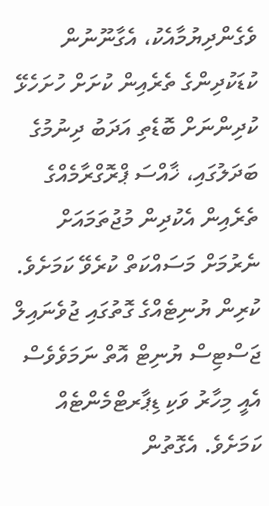ވެގެންދިޔުމާއެކު، އެގާނޫނުން ކުޑަކުދިންގެ ތެރެއިން ކުށަށް ހުށަހެޅޭ ކުދިންނަށް ބޮޑެތި އަދަބު ދިނުމުގެ ބަދަލުގައި، ޚާއްސަ ޕްރޮގްރާމެއްގެ ތެރެއިން އެކުދިން މުޖުތަމައަށް ނެރުމަށް މަސައްކަތް ކުރެވޭ ކަމަށެވެ.
ކުރިން ޔުނިޓެއްގެ ގޮތުގައި ޖުވެނައިލް ޖަސްޓިސް ޔުނިޓް އޮތް ނަމަވެވެސް އެއީ މިހާރު ވަކި ޑިޕާރޓްމެންޓެއް ކަމަށެވެ. އެގޮތުން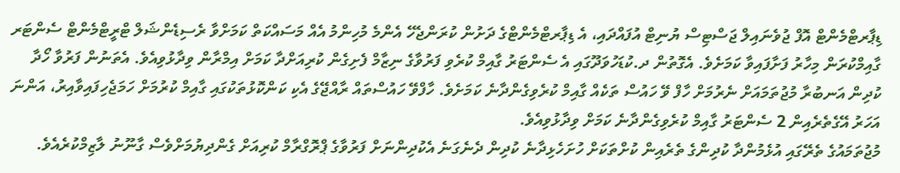ޑިޕާރޓްމެންޓް އޮފް ޖުވެނައިލް ޖަސްޓިސް ޔުނިޓް އުފައްދައި، އެ ޑިޕާރޓްމެންޓްގެ ދަށުން ކުރަންޖެހޭ އެންމެ މުހިންމު އެއް މަސައްކަތް ކަމަށްވާ ރެސިޑެންޝަލް ޓްރީޓްމެންޓް ސެންޓަރ ގާއިމްކުރަން މިހާރު ފަށާފައިވާ ކަމަށެވެ. އެގޮތުން ދ.ކުޑަހުވަދޫގައި އެ ސެންޓަރު ގާއިމް ކުރެވި ފަރުވާގެ ނިޒާމް ފެށިގެން ކުރިއަށްދާ ކަމަށް އިމްރާން ވިދާޅުވިއެވެ. އެތަނުން ފަރުވާ ހޯދާ ކުދިން އަނބުރާ މުޖުތަމައަށް ނެރުމަށް ހާފް ވޭ ހައުސް ތަކެއް ގާއިމް ކުރެވިގެންދާނެ ކަމަށެވެ. ހާފްވޭ ހައުސްތައް ރާއްޖޭގެ އެކި ކަންކޮޅުތަކުގައި ގާއިމް ކުރުމަށް ހަމަޖެހިފައިވާއިރު، އަންނަ އަހަރު އޭގެތެރެއިން 2 ސެންޓަރު ގާއިމް ކުރެވިގެންދާނެ ކަމަށް ވިދާޅުވިއެވެ.
މުޖުތަމައުގެ ތެރޭގައި އުޅެމުންދާ ކުދިންގެ ތެރެއިން ކުށްތަކަށް ހުށަހެޅިދާނެ ކުދިން ދެނެގަނެ އެކުދިންނަށް ފަރުވާގެ ޕްރޮގްރާމް ކުރިއަށް ގެންދިޔުމަށްވެސް ގާނޫނު ލާޒިމްކުރެއެވެ.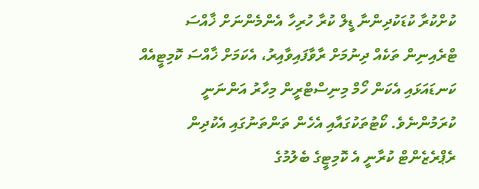ކުށްކުރާ ކުޑަކުދިންނާ ޑީލް ކުރާ ހުރިހާ އެންމެންނަށް ޚާއްސަ ޓްރެއިނިން ތަކެއް ދިނުމަށް ރާވާފައިވާއިރު، އެކަމަށް ޚާއްސަ ކޮމިޓީއެއް ކަނޑައަޅައި އެކަން ހޯމް މިނިސްޓްރީން މިހާރު އަންނަނީ ކުރަމުންނެވެ. ކޯޓުތަކުގައާއި އެހެން ތަންތަނުގައި އެކުދިން ރެޕްރެޒެންޓް ކުރާނީ އެ ކޮމިޓީގެ ބެލުމުގެ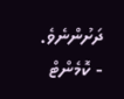ދަށުންނެވެ.
- ކޮމެންޓް